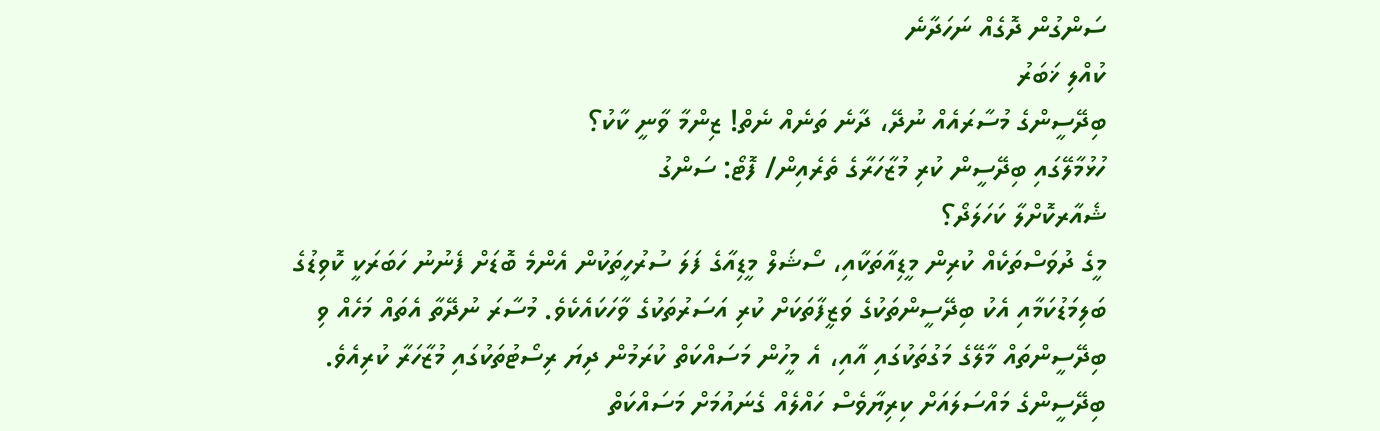ސަންގުން ދޮގެއް ނަހަދާނެ
ކުއްލި ޚަބަރު
ބިދޭސީންގެ މުސާރައެއް ނުދޭ، ދާނެ ތަނެއް ނެތް! ޒިންމާ ވާނީ ކާކު؟
ހުޅުމާލޭގައި ބިދޭސީން ކުރި މުޒާހަރާގެ ތެރެއިން/ ފޮޓޯ: ސަންގު
ޝެއާރކޮށްލާ ކަހަލަދޯ؟
މީގެ ދުވަސްތަކެއް ކުރިން މީޑިއާތަކާއި، ސޯޝަލް މީޑިއާގެ ފަލަ ސުރުހީތަކުން އެންމެ ބޮޑަށް ފެނުނު ހަބަރަކީ ކޮވިޑުގެ ބަލިމަޑުކަމާއި އެކު ބިދޭސީންތަކުގެ ވަޒީފާތަކަށް ކުރި އަސަރުތަކުގެ ވާހަކައެކެވެ. މުސާރަ ނުދޭތާ އެތައް މަހެއް ވި ބިދޭސީންތައް މާލޭގެ މަގުތަކުގައި އާއި، އެ މީހުން މަސައްކަތް ކުރަމުން ދިޔަ ރިސޯޓުތަކުގައި މުޒާހަރާ ކުރިއެވެ.
ބިދޭސީންގެ މައްސަލައަށް ކިރިޔާވެސް ހައްލެއް ގެނައުމަށް މަސައްކަތް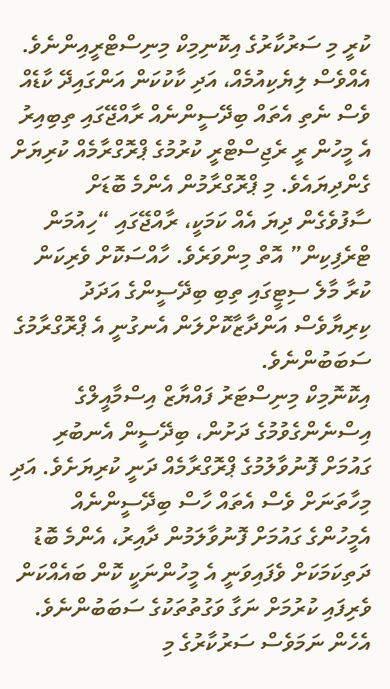ކުރީ މި ސަރުކާރުގެ އިކޮނިމިކް މިނިސްޓްރީއިންނެވެ. އެއްވެސް ލިޔެކިއުމެއް، އަދި ކާކުކަން އަންގައިދޭ ކާޑެއް ވެސް ނެތި އެތައް ބިދޭސީންނެއް ރާއްޖޭގައި ތިބިއިރު އެ މީހުން ރީ ރެޖިސްޓްރީ ކުރުމުގެ ޕްރޮގްރާމެއް ކުރިޔަށް ގެންދިޔައެވެ. މި ޕްރޮގްރާމުން އެންމެ ބޮޑަށް ސާފުވެގެން ދިޔަ އެއް ކަމަކީ، ރާއްޖޭގައި “ހިއުމަން ޓްރެފިކިން” އޮތް މިންވަރެވެ. ހާއްސަކޮށް ވެރިކަން ކުރާ މާލެ ސިޓީގައި ތިބި ބިދޭސީންގެ އަދަދު ކިރިޔާވެސް އަންދާޒާކޮށްލަން އެނގުނީ އެ ޕްރޮގްރާމުގެ ސަބަބުންނެވެ.
އިކޮނޮމިކް މިނިސްޓަރު ފައްޔާޒް އިސްމާއީލްގެ އިސްނެންގެވުމުގެ ދަށުން، ބިދޭސީން އެނބުރި ގައުމަށް ފޮނުވާލުމުގެ ޕްރޮގްރާމެއް ދަނީ ކުރިޔަށެވެ. އަދި މިހާތަނަށް ވެސް އެތައް ހާސް ބިދޭސީންނެއް އެމީހުންގެ ގައުމަށް ފޮނުވާލަމުން ދާއިރު، އެންމެ ބޮޑު ދަތިކަމަކަށް ވެފައިވަނީ އެ މީހުންނަކީ ކޮން ބައެއްކަން ވެރިފައި ކުރުމަށް ނަގާ ވަގުތުތަކުގެ ސަބަބުންނެވެ. އެހެން ނަމަވެސް ސަރުކާރުގެ މި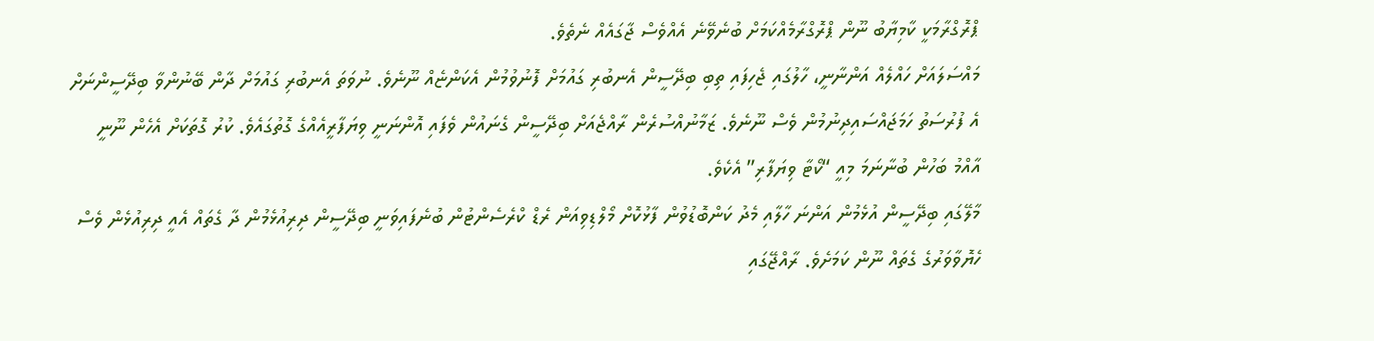ޕްރޮގްރާމަކީ ކާމިޔާބު ނޫން ޕްރޮގްރާމެއްކަމަށް ބުނެވޭނެ އެއްވެސް ޖާގައެއް ނެތެވެ.
މައްސަލައަށް ހައްލެއް އަންނާނީ، ހާލުގައި ޖެހިފައި ތިބި ބިދޭސީން އެނބުރި ގައުމަށް ފޮނުވުމުން އެކަންޏެއް ނޫނެވެ. ނުވަތަ އެނބުރި ގައުމަށް ދާން ބޭނުންވާ ބިދޭސީންނަށް އެ ފުރުސަތު ހަމަޖައްސައިދިނުމުން ވެސް ނޫނެވެ. ޒަމާނުއްސުރެން ރާއްޖެއަށް ބިދޭސީން ގެނައުން ވެފައި އޮންނަނީ ވިޔަފާރީއެއްގެ ގޮތުގައެވެ. ކުރު ގޮތަކަށް އެހެން ނޫނީ އާއްމު ބަހުން ބުނާނަމަ މިއީ “ކޯޓާ ވިޔަފާރި” އެކެވެ.
މާލޭގައި ބިދޭސީން އުޅެމުން އަންނަ ހާލާއި މެދު ކަންބޮޑުވުން ފާޅުކޮށް މޯލްޑިވިއަން ރެޑް ކްރެސެންޓުން ބުނެފައިވަނީ ބިދޭސީން ދިރިއުޅެމުން ދާ ގެތައް އެއީ ދިރިއުޅެން ވެސް ހެޔޮވާވަރުގެ ގެތައް ނޫން ކަމަށެވެ. ރާއްޖޭގައި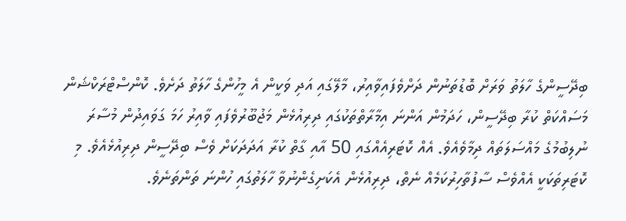ބިދޭސީންގެ ހާލަތު ވަރަށް ބޮޑުތަނުން ދަށްވެފައިވާއިރު، މާލޭގައި އަދި ވަކީން އެ މީހުންގެ ހާލަތު ދަށެވެ. ކޮންސްޓްރަކްޝަން މަސައްކަތް ކުރާ ބިދޭސީން، ހަދަމުން އަންނަ އިމާރާތްތަކުގައި ދިރިއުޅެން މަޖުބޫރުވެފައި ވާއިރު ހަމަ ގަވައިދުން މުސާރަ ނުލިބުމުގެ މައްސަލަތައް ދިމާވެއެވެ. އެއް ކޮޓަރިއެއްގައި 50 އާއި ގާތް ކުރާ އަދަދަކަށް ވެސް ބިދޭސީން ދިރިއުޅެއެވެ. މި ކޮޓަރިތަކަކީ އެއްވެސް ސާފުތާހިރުކަމެއް ނެތް، ދިރިއުޅެން އެކަށިގެންނުވާ ހާލަތުގައި ހުންނަ ތަންތަނެވެ.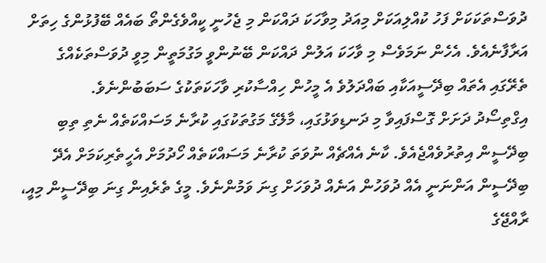ދުވަސްތަކަކަށް ފަހު ކުއްލިއަކަށް މިއަދު މިވާހަކަ ދައްކަން މި ޖެހުނީ ކީއްވެގެންތޯ ބައެއް ބޭފުޅުންގެ ހިތަށް އަރާފާނެއެވެ. އެހެން ނަމަވެސް މި ވާހަކަ އަލުން ދައްކަން ބޭނުންވީ މަގުމަތީން މިވީ ދުވަސްތަކެއްގެ ތެރޭގައި އެތައް ބިދޭސީއަކާއި ބައްދަލުވެ އެ މީހުން ހިއްސާކުރި ވާހަކަތަކުގެ ސަބަބުންނެވެ.
އިގްތިސޯދު ދަށަށް ގޮސްފައިވާ މި ދަނޑިވަޅުގައި، މާލޭގެ މަގުތަކުގައި ކުރާނެ މަސައްކަތެއް ނެތި ތިބި ބިދޭސީން އިތުރުވެއްޖެއެވެ. ކާނެ އެއްޗެއް ނުވަތަ ކުރާނެ މަސައްކަތެއް ހޯދުމަށް އެހީތެރިކަމަށް އެދޭ ބިދޭސީން އަންނަނީ އެއް ދުވަހުން އަނެއް ދުވަހަށް ގިނަ ވަމުންނެވެ. މީގެ ތެރެއިން ގިނަ ބިދޭސީން މިއީ، ރާއްޖޭގެ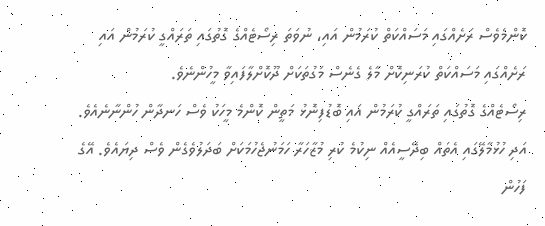ކޮންމެވެސް ރަށެއްގައި މަސައްކަތް ކުރަމުން އައި، ނުވަތަ ރިސޯޓެއްގެ ގޮތުގައި ތަރައްގީ ކުރަމުން އައި ރަށެއްގައި މަސައްކަތް ކުރަނިކޮށް މާލެ ގެނެސް މަގުތަކަށް ދޫކޮށްލާފައިވާ މީހުންނެވެ.
ރިސޯޓެއްގެ ގޮތުގައި ތަރައްގީ ކުރަމުން އައި ބޮޑުފިނޮޅު މަތީން ކޮންމެ މީހަކު ވެސް ހަނދާން ހުންނާނެއެވެ. އަދި ހުޅުމާލޭގައި އެތައް ބިދޭސީއެއް ނިކުމެ ކުރި މުޒާހަރާ ހަމަނުޖެހުމަކަށް ބަދަލުވެގެން ވެސް ދިޔައެވެ. އޭގެ ފަހުން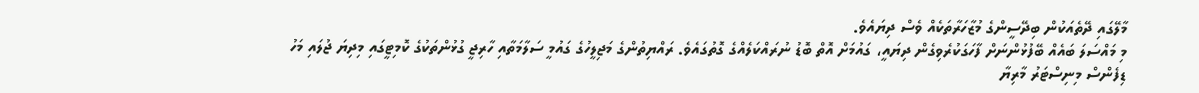މާލޭގައި ދޭތެއަކުން ބިދޭސީންގެ މުޒާހަރާތަކެއް ވެސް ދިޔައެވެ.
މި މައްސަލަ ބައެއް ބޭފުޅުންނަށް ފާހަގަކުރެވިގެން ދިޔައީ، ގައުމަށް އޮތް ބޮޑު ނުރައްކަލެއްގެ ގޮތުގައެވެ. ރައްޔިތުންގެ މަޖިލީހުގެ ގައުމީ ސަލާމަތާއި ހާރިޖީ ގުޅުންތަކުގެ ކޮމިޓީގައި މިދިޔަ ޖުލައި މަހު ޑިފެންސް މިނިސްޓަރު މާރިޔާ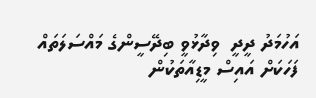އަހުމަދު ދީދީ  ވިދާޅުވީ ބިދޭސީންގެ މައްސަލަތައް ފަހަކަށް އައިސް މީޑިއާތަކުން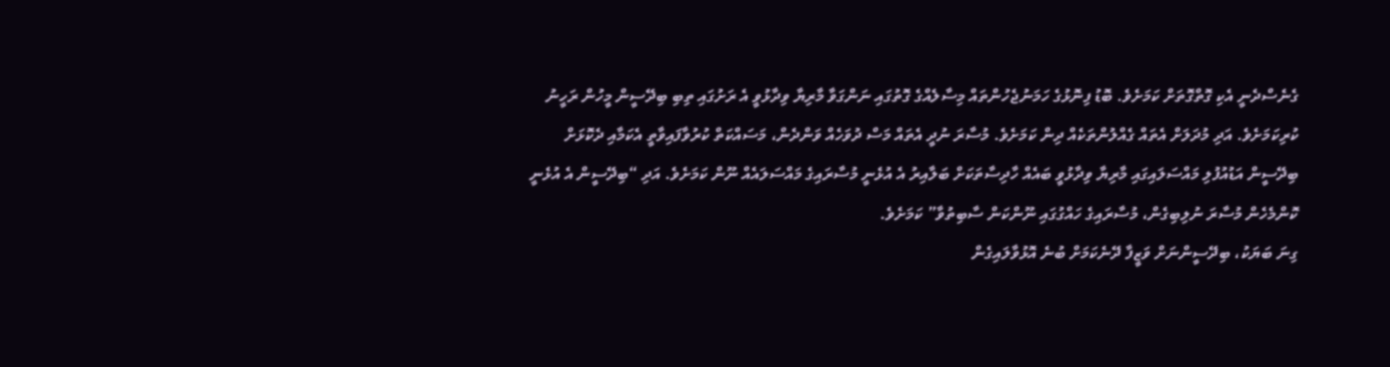ގެނެސްދެނީ އެކި ގޮތްގޮތަށް ކަމަށެވެ. ބޮޑު ފިނޮޅުގެ ހަމަނުޖެހުންތައް މިސާލެއްގެ ގޮތުގައި ނަންގަވާ މާރިޔާ ވިދާޅުވީ އެ ރަށުގައި ތިބި ބިދޭސީން މީހުން ރަހީނު ކުރިކަމަށެވެ. އަދި މުދަލަށް އެތައް ގެއްލުންތަކެއް ދިން ކަމަށެވެ. މުސާރަ ނުދީ އެތައް މަސް ދުވަހެއް ވަންދެން، މަސައްކަތް ކުރުވާފައިވާތީ އެކަމާއި ދެކޮޅަށް ބިދޭސީން އަޑުއުފުލި މައްސަލައިގައި މާރިޔާ ވިދާޅުވީ ބައެއް ހާދިސާތަކަށް ބަލާއިރު އެ އުޅެނީ މުސާރައިގެ މައްސަލައެއް ނޫން ކަމަށެވެ. އަދި “ބިދޭސީން އެ އުޅެނީ ކޮންމެހެން މުސާރަ ނުލިބިގެން، މުސާރައިގެ ހައްގުގައި ނޫންކަން ސާބިތުވާ” ކަމަށެވެ.
ގިނަ ބަޔަކު، ބިދޭސީންނަށް ވަޒީފާ ދޭނެކަމަށް ބުނެ އޮޅުވާލައިގެން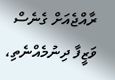ރާއްޖެއަށް ގެނެސް ވަޒީފާ ދިނުމެއްނެތި،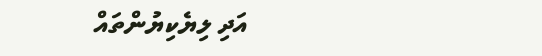އަދި ލިޔެކިޔުންތައް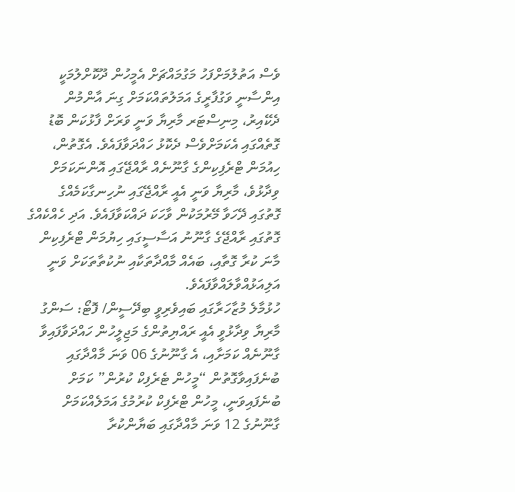ވެސް އަތުލުމަށްފަހު މަގުމައްޗަށް އެމީހުން ދޫކޮށްލުމަކީ އިންސާނީ ވަގުފާރީގެ އަމަލުތައްކަމަށް ގިނަ އާންމުން ދެކޭއިރު، މިނިސްޓަރ މާރިޔާ ވަނީ ވަރަށް ފާޅުކަން ބޮޑު ގޮތެއްގައި އެކަމަށްވެސް ދެކޮޅު ހައްދަވާފައެވެ. އެގޮތުން، ހިއުމަން ޓްރެފިކިންގެ ގާނޫނެއް ރާއްޖޭގައި އޮންނަކަމަށް ވިދާޅުވެ، މާރިޔާ ވަނީ އެއީ ރާއްޖޭގައި ނުހިނގާކަމެއްގެ ގޮތުގައި ދޭހަވާ މޭރުމަކުން ވާހަކަ ދައްކަވާފައެވެ. އަދި ހެއްކެއްގެ ގޮތުގައި ރާއްޖޭގެ ގާނޫނު އަސާސީގައި ހިޔުމަން ޓްރެފިކިން މާނަ ކުރާ ގޮތާއި، ބައެއް މާއްދާތަކާއި ނުކުތާތަކަށް ވަނީ އަލިއަޅުއްވާލައްވާފައެވެ.
ހުޅުމާލެ މުޒާހަރާގައި ބައިވެރިވީ ބިދޭސީން/ ފޮޓޯ: ސަންގު
މާރިޔާ ވިދާޅުވީ އެއީ ރައްޔިތުންގެ މަޖިލީހުން ހައްދަވާފައިވާ ގާނޫނެއް ކަމަށާއި، އެ ގާނޫނުގެ 06 ވަނަ މާއްދާގައި ބުނެފައިވާގޮތުން “މީހުން ޓެރެފިކް ކުރުން” ކަމަށް ބުނެފައިވަނީ، މީހުން ޓްރެފިކް ކުރުމުގެ އަމަލެއްކަމަށް ގާނޫނުގެ 12 ވަނަ މާއްދާގައި ބަޔާންކުރާ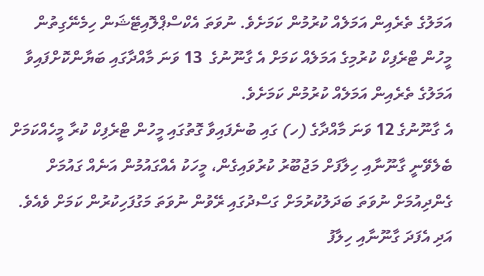އަމަލުގެ ތެރެއިން އަމަލެއް ކުރުމުން ކަމަށެވެ. ނުވަތަ އެކްސްޕްލޮއިޓޭޝަން ހިމެނޭގިތުން މީހުން ޓްރެފިކް ކުރުމިގެ އަމަލެއް ކަމަށް އެ ގާނޫނުގެ  13 ވަނަ މާއްދާގައި ބަޔާންކޮށްފައިވާ އަމަލުގެ ތެރެއިން އަމަލެއް ކުރުމުން ކަމަށެވެ.
އެ ގާނޫނުގެ 12 ވަނަ މާއްދާގެ (ހ) ގައި ބުނެފައިވާ ގޮތުގައި މީހުން ޓްރެފިކް ކުރާ މީހެއްކަމަށް ބެލެވޭނީ ގާނޫނާއި ހިލާފަށް މަޖުބޫރު ކުރުވައިގެން، މީހަކު އެއްގައުމުން އަނެއް ގައުމަށް ގެންދިއުމަށް ނުވަތަ ބަދަލުކުރުމަށް ގަސްދުގައި ރޭވުން ނުވަތަ މަގުފަހިކުރުން ކަމަށް ވެއެވެ. އަދި އެފަދަ ގާނޫނާއި ހިލާފު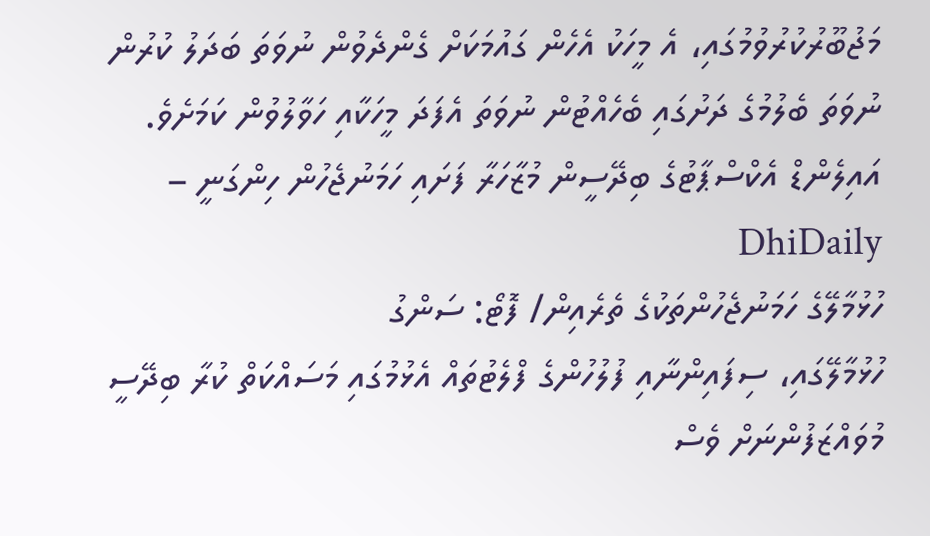މަޖުބޫރުކުރުވުމުގައި، އެ މީހަކު އެހެން ގައުމަކަށް ގެންދެވުން ނުވަތަ ބަދަލު ކުރުން ނުވަތަ ބެލުމުގެ ދަށުގައި ބެހެއްޓުން ނުވަތަ އެފަދަ މީހަކާއި ހަވާލުވުން ކަމަށެވެ.
އައިލެންޑް އެކްސްޕާޓުގެ ބިދޭސީން މުޒާހަރާ ފަށައި ހަމަނުޖެހުން ހިންގަނީ – DhiDaily
ހުޅުމާލޭގެ ހަމަނުޖެހުންތަކުގެ ތެރެއިން/ ފޮޓޯ: ސަންގު
ހުޅުމާލޭގައި، ސިފައިންނާއި ފުލުހުންގެ ފްލެޓުތައް އެޅުމުގައި މަސައްކަތް ކުރާ ބިދޭސީ މުވައްޒަފުންނަށް ވެސް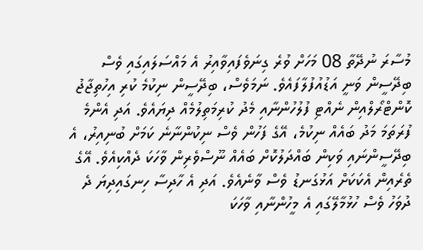މުސާރަ ނުދޭތާ 08 މަހަށް ވުރެ ގިނަވެފައިވާއިރު އެ މައްސަލައިގައި ވެސް ބިދޭސީން ވަނީ އަޑުއުފުލާފައެވެ. ނަމަވެސް، ބިދޭސީން ނިކުމެ ކުރި އިހުތިޖާޖު ކޮންޓްރޯލްއިން ނެއްޓި ފުލުހުންނާއި މެދު ކުރިމަތިލުމެއް ދިޔައެވެ. އަދި އެންމެ ފުރަތަމަ މަދު ބައެއް ނިކުމެ، އޭގެ ފަހުން ވެސް ނިކުންނާނެ ކަމަށް ބުނިއިރު، އެ ބިދޭސީންނައި ވަކިން ބައްދަލުކޮށް ބައެއް ނޫސްވެރިން ވާހަކަ ދެއްކިއެވެ. އޭގެ ތެރެއިން އެކަކަށް އަޅުގަނޑު ވެސް ވާނެއެވެ. އަދި އެ ހާދިސާ ހިނގައިދިޔަ ދެ ދުވަހު ވެސް ހުޅުމާލޭގައި އެ މީހުންނާއި ވާހަކަ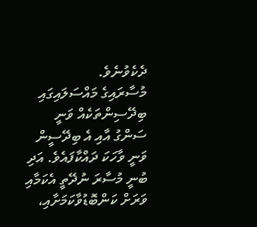ދެކެވުނެވެ.
މުސާރައިގެ މައްސަލައިގައި ބިދޭސިންތަކެއް ވަނީ ސަންގު އާއި އެ ބިދޭސީން ވަނީ ވާހަކަ ދައްކާފައެވެ. އަދި ބުނީ މުސާރަ ނުދޭތީ އެކަމާއި ވަރަށް ކަންބޮޑުވާކަމަށާއި،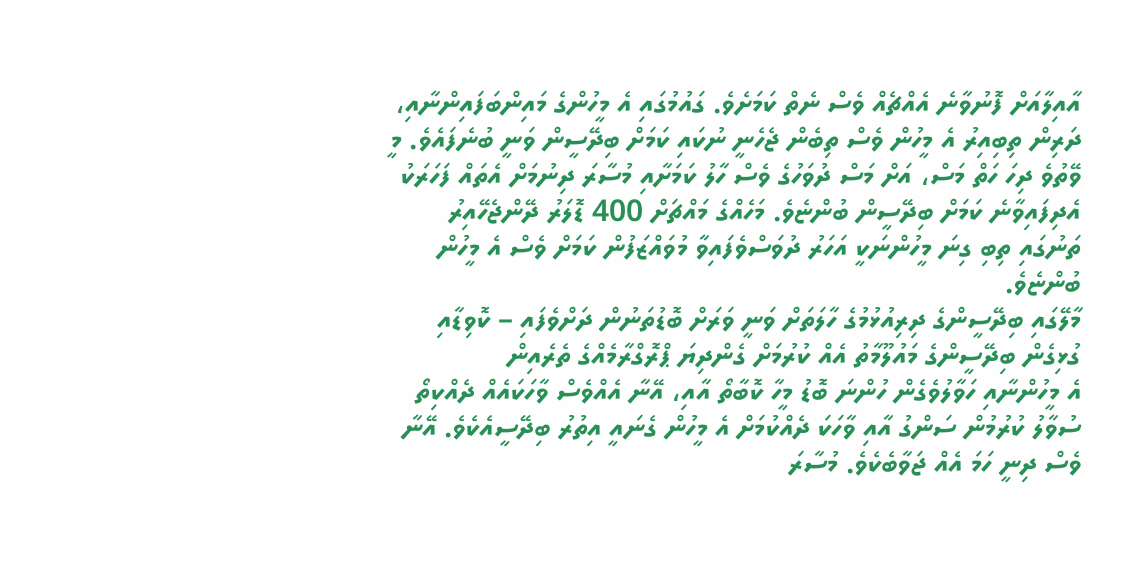އާއިލާއަށް ފޮނުވާނެ އެއްޗެއް ވެސް ނެތް ކަމަށެވެ. ގައުމުގައި އެ މީހުންގެ މައިންބަފައިންނާއި، ދަރިން ތިބިއިރު އެ މީހުން ވެސް ތިބެން ޖެހެނީ ނުކައި ކަމަށް ބިދޭސީން ވަނީ ބުނެފައެވެ. މީ ވޭތުވެ ދިހަ ހަތް މަސް، އަށް މަސް ދުވަހުގެ ވެސް ހާލު ކަމަށާއި މުސާރަ ދިނުމަށް އެތައް ފަހަރަކު އެދިފައިވާނެ ކަމަށް ބިދޭސީން ބުންޏެވެ. މަހެއްގެ މައްޗަށް 400 ޑޮލަރު ދޭންޖެހޭއިރު ތަނުގައި ތިބި ގިނަ މީހުންނަކީ އަހަރު ދުވަސްވެފައިވާ މުވައްޒަފުން ކަމަށް ވެސް އެ މީހުން ބުންޏެވެ.
މާލޭގައި ބިދޭސީންގެ ދިރިއުޅުމުގެ ހާލަތަށް ވަނީ ވަރަށް ބޮޑުތަނުން ދަށްވެފައި – ކޮވިޑާއި ގުޅިގެން ބިދޭސީންގެ މައުލޫމާތު އެއް ކުރުމަށް ގެންދިޔަ ޕްރޮގްރާމެއްގެ ތެރެއިން
އެ މީހުންނާއި ހަވާލުވެގެން ހުންނަ ބޮޑު މީހާ ކޮބާތޯ އާއި، އޭނާ އެއްވެސް ވާހަކައެއް ދެއްކިތޯ ސުވާލު ކުރުމުން ސަންގު އާއި ވާހަކަ ދެއްކުމަށް އެ މީހުން ގެނައީ އިތުރު ބިދޭސީއެކެވެ. އޭނާ ވެސް ދިނީ ހަމަ އެއް ޖަވާބެކެވެ. މުސާރަ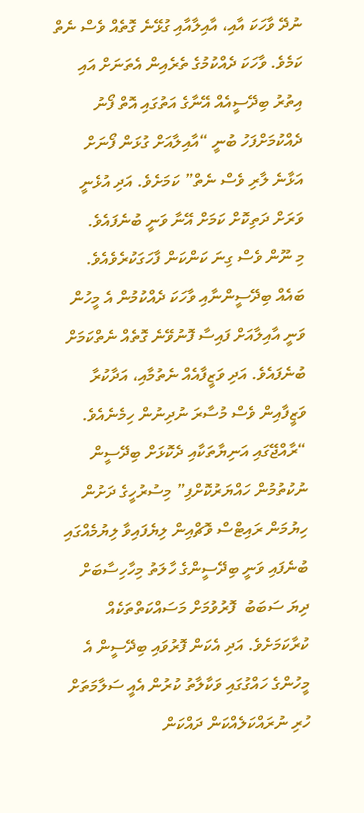ނުދޭ ވާހަކަ އާއި، އާއިލާއާއި ގުޅޭނެ ގޮތެއް ވެސް ނެތް ކަމެވެ. ވާހަކަ ދެއްކުމުގެ ތެރެއިން އެތަނަށް އައި އިތުރު ބިދޭސީއެއް އޭނާގެ އަތުގައި އޮތް ފޯނު ދެއްކުމަށްފަހު ބުނީ “އާއިލާއަށް ގުޅަން ފޯނަށް އަޅާނެ ލާރި ވެސް ނެތް” ކަމަށެވެ. އަދި އުޅެނީ ވަރަށް ދަތިކޮށް ކަމަށް އޭނާ ވަނީ ބުނެފައެވެ.
މި ނޫން ވެސް ގިނަ ކަންކަން ފާހަގަކުރެވެއެވެ. ބައެއް ބިދޭސީންނާއި ވާހަކަ ދެއްކުމުން އެ މީހުން ވަނީ އާއިލާއަށް ފައިސާ ފޮނުވޭނެ ގޮތެއް ނެތްކަމަށް ބުނެފައެވެ. އަދި ވަޒީފާއެއް ނެތުމާއި، އަދާކުރާ ވަޒީފާއިން ވެސް މުސާރަ ނުދިނުން ހިމެނެއެވެ.
“ރާއްޖޭގައި އަނިޔާތަކާއި ދެކޮޅަށް ބިދޭސީން ނުކުތުމުން ހައްޔަރުކޮށްފި” މިސުރުހީގެ ދަށުން ހިޔުމަން ރައިޓްސް ވޮޗްއިން ލިޔެފައިވާ ލިޔުމެއްގައި ބުނެފައި ވަނީ ބިދޭސީންގެ ހާލަތު މިހާހިސާބަށް ދިޔަ ސަބަބު  ފޮރުވުމަށް މަސައްކަތްތަކެއް ކުރާކަމަށެވެ. އަދި އެކަން ފޮރުވައި ބިދޭސީން އެ މީހުންގެ ހައްގުގައި ވަކާލާތު ކުރުން އެއީ ސަލާމަތަށް ހުރި ނުރައްކަލެއްކަން ދައްކަން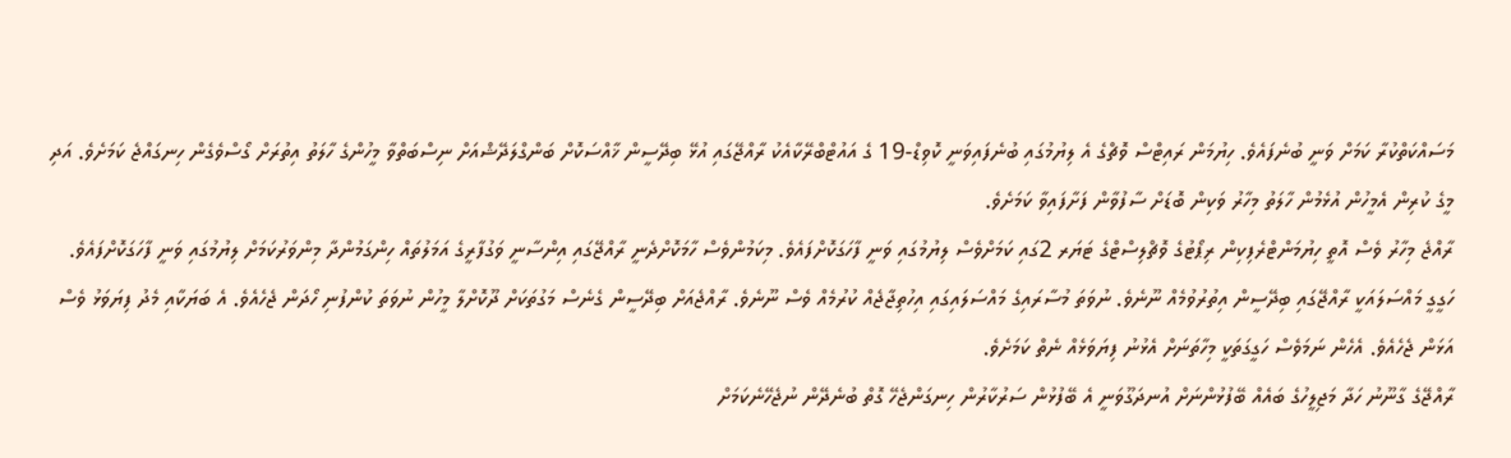މަސައްކަތްކުރާ ކަމަށް ވަނީ ބުނެފައެވެ. ހިޔުމަން ރައިޓްސް ވޮޗްގެ އެ ލިޔުމުގައި ބުނެފައިވަނީ ކޮވިޑް-19 ގެ އައުޓްބްރޭކާއެކު ރާއްޖޭގައި އުޅޭ ބިދޭސީން ޚާއްސަކޮށް ބަންގްލަދޭޝްއަށް ނިސްބަތްވާ މީހުންގެ ހާލަތު އިތުރަށް ގޯސްވެގެން ހިނގައްޖެ ކަމަށެވެ. އަދި މީގެ ކުރިން އެމީހުން އުޅެމުން ހާލަތު މިހާރު ވަކިން ބޮޑަށް ސާފުވާން ފަށާފައިވާ ކަމަށެވެ.
ރާއްޖެ މިހާރު ވެސް އޮތީ ހިޔުމަންޓްރެފިކިން ރިޕޯޓުގެ ވޮޗްލިސްޓްގެ ޓަޔަރ 2ގައި ކަމަށްވެސް ލިޔުމުގައި ވަނީ ފާހަގަކޮށްފައެވެ. މިކަމުންވެސް ހާމަކޮށްދެނީ ރާއްޖޭގައި އިންސާނީ ވަގުފާރީގެ އަމަލުތައް ހިންގަމުންދާ މިންވަރުކަމަށް ލިޔުމުގައި ވަނީ ފާހަގަކޮށްފައެވެ.
ހަގީގީ މައްސަލައަކީ ރާއްޖޭގައި ބިދޭސީން އިތުރުވުމެއް ނޫނެވެ. ނުވަތަ މުސާރައިގެ މައްސަލައިގައި އިހުތިޖާޖެއް ކުރުމެއް ވެސް ނޫނެވެ. ރާއްޖެއަށް ބިދޭސީން ގެނެސް މަގުތަކަށް ދޫކޮށްލާ މީހުން ނުވަތަ ކުންފުނި ހޯދަން ޖެހެއެވެ. އެ ބަޔަކާއި މެދު ފިޔަވަޅު ވެސް އަޅަން ޖެހެއެވެ. އެހެން ނަމަވެސް ހަގީގަތަކީ މިހާތަނަށް އެޅުނު ފިޔަވަޅެއް ނެތް ކަމަށެވެ.
ރާއްޖޭގެ ގާނޫނު ހަދާ މަޖިލީހުގެ ބައެއް ބޭފުޅުންނަށް އުނދަގޫވަނީ އެ ބޭފުޅުން ސަރުކާރުން ހިނގަންޖެހޭ ގޮތް ބުނެދޭން ނުޖެހޭނެކަމަށް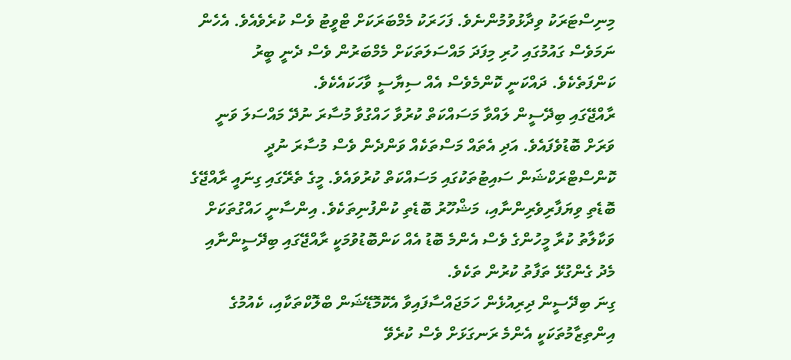މިނިސްޓަރަކު ވިދާޅުވުމުންނެވެ. ފަހަރަކު މެމްބަރަކަށް ޓްވީޓު ވެސް ކުރެވެއެވެ. އެހެން ނަމަވެސް ގައުމުގައި ހުރި މިފަދަ މައްސަލަތަކަށް މެމްބަރުން ވެސް ދެނީ ބީރު ކަންފަތެކެވެ. ދައްކަނީ ކޮންމެވެސް އެއް ސިޔާސީ ވާހަކައެކެވެ.
ރާއްޖޭގައި ބިދޭސީން ލައްވާ މަސައްކަތް ކުރުވާ ހައްގުވާ މުސާރަ ނުދޭ މައްސަލަ ވަނީ ވަރަށް ބޮޑުވެފައެވެ. އަދި އެތައް މަސްތަކެއް ވަންދެން ވެސް މުސާރަ ނުދީ ކޮންސްޓްރަކްޝަން ސައިޓުތަކުގައި މަސައްކަތް ކުރުވައެވެ. މީގެ ތެރޭގައި ގިނައީ ރާއްޖޭގެ ބޮޑެތި ވިޔަފާރިވެރިންނާއި، މަޝްހޫރު ބޮޑެތި ކުންފުނިތަކެވެ. އިންސާނީ ހައްގުތަކަށް ވަކާލާތު ކުރާ މީހުންގެ ވެސް އެންމެ ބޮޑު އެއް ކަންބޮޑުވުމަކީ ރާއްޖޭގައި ބިދޭސީންނާއި މެދު ގެންގުޅޭ ތަފާތު ކުރުން ތަކެވެ.
ގިނަ ބިދޭސީން ދިރިއުޅެން ހަމަޖައްސާފައިވާ އެކޮމޮޑޭޝަން ބްލޮކްތަކާއި، ކެއުމުގެ އިންތިޒާމުތަކަކީ އެންމެ ރަނގަޅަށް ވެސް ކުރެވޭ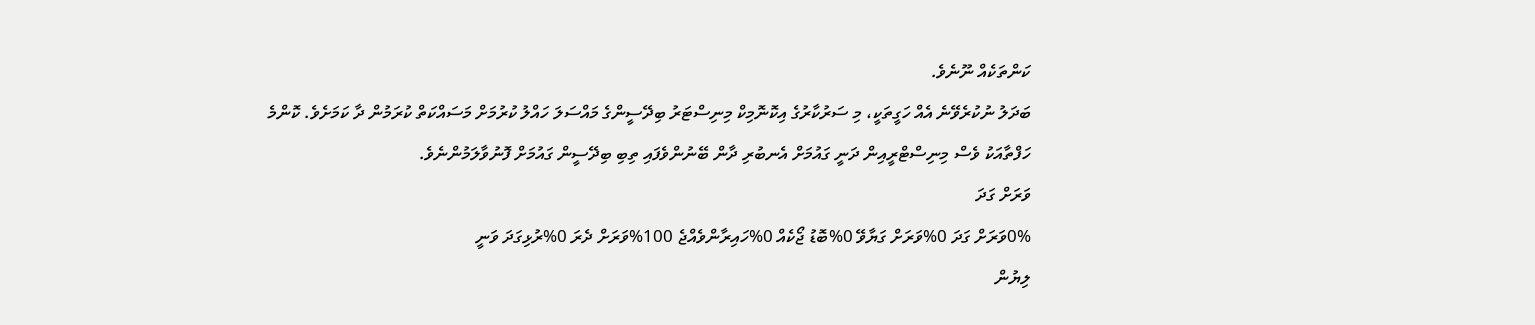ކަންތަކެއް ނޫނެވެ.
ބަދަލު ނުކުރެވޭނެ އެއް ހަގީތަކީ، މި ސަރުކާރުގެ އިކޮނޮމިކް މިނިސްޓަރު ބިދޭސީންގެ މައްސަލަ ހައްލު ކުރުމަށް މަސައްކަތް ކުރަމުން ދާ ކަމަށެވެ. ކޮންމެ ހަފްތާއަކު ވެސް މިނިސްޓްރީއިން ދަނީ ގައުމަށް އެނބުރި ދާން ބޭނުންވެފައި ތިބި ބިދޭސީން ގައުމަށް ފޮނުވާލަމުންނެވެ.
ވަރަށް ގަދަ
0%ވަރަށް ގަދަ 0%ވަރަށް ގަޔާވޭ 0%ބޮޑު ޖޯކެއް 0%ހައިރާންވެއްޖެ 100%ވަރަށް ދެރަ 0%ރުޅިގަދަ ވަނީ
ލިޔުން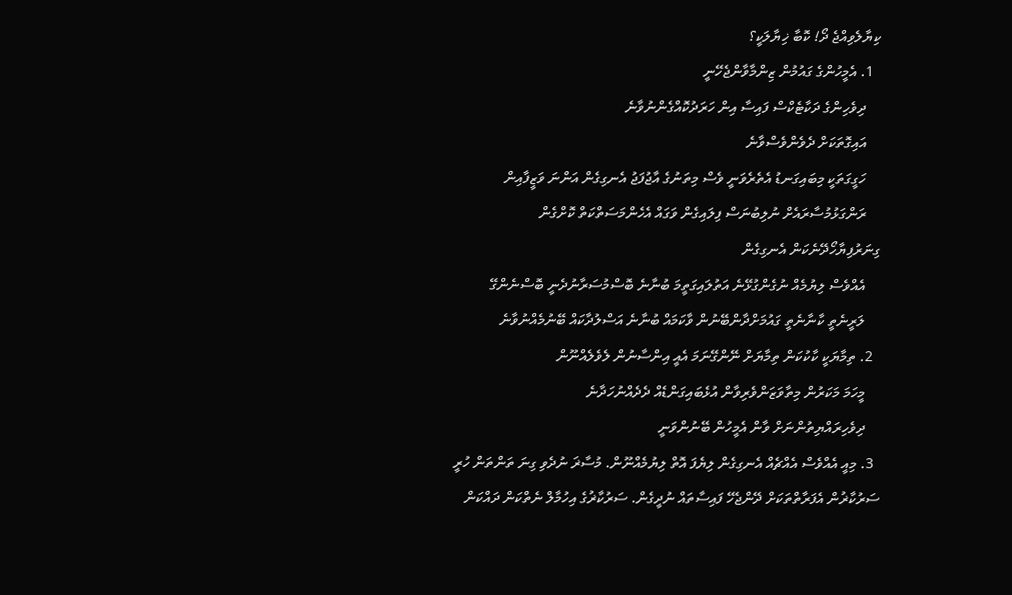ކިޔާލެވިއްޖެ ދޯ! ކޮބާ ޚިޔާލަކީ؟
  1. އެމީހުންގެ ގައުމުން ޒިންމާވާންޖެހޭނީ
    ދިވެހިންގެ ދަކާޓެކްސް ފައިސާ އިން ހަރަދުކޮއްގެންނުވާނެ
    އައިގޮތަކަށް ދެވެންވެސްވާނެ
    ހަގީގަތަކީ މިބައިގަނޑު އެތެރެވަނީ ވެސް މިތަނުގެ އާޖުފަޖު އެނގިގެން އަންނަ ވަޒީފާއިން
    ރަންގަޅުމުސާރައެށް ނުލިބުނަސް ފިލައިގެން ވަގައް އެހެންމަސަތްކަތް ކޮށްގެން ގިނަރުފިޔާހޯދޭނެކަން އެނގިގެން
    އެއްވެސް ލިޔުމެއް ނުގެންގުޅޭނެ އަތުލައިގަތީމަ ބުނާނެ ބޮސްމުސަރާނުދެނީ ބޮސްނެންގޭ
    ލަރީނެތީ ކާނާނެތީ ގައުމަށްދާންބޭނުން ވާކަމައް ބުނާނެ އަސްލުދާކައް ބޭނުމެއްނުވާނެ
  2. ތިމާޔަކީ ކާކުކަން ތިމާޔަށް ނޭންގޭނަމަ އެއީ އިންސާނުން ލެވެލެއްނޫން
    މީހަމަ މަކަރުން މިތާވަޒަންވެރިވާން އުޅެބައިގަންޑެއް ދެދެއްނުހަދާނެ
    ދިވެހިރައްޔިތުންނަށް ވާން އެމީހުން ބޭނުންވަނީ
  3. މިއީ އެއްވެސް އެއްޗެއް އެނގިގެން ލިޔެފަ އޮތް ލިޔުމެއްނޫން. މުސާޜަ ނުދެވި ގިނަ ތަންތަން ހުރީ ސަރުކާޜުން އެފަރާތްތަކަށް ދޭންޖެހޭ ފައިސާތައް ނުދީގެން. ސަރުކާޜުގެ އިހުމާލް ނެތްކަން ދައްކަން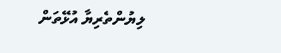ލިޔުންތެރިޔާ އުޅޭތަން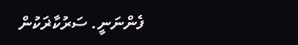ފެންނަނީ. ސަރުކާޜަކުން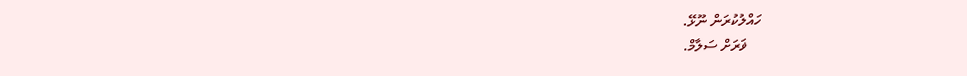ހައްލުކުރަން ނޫޅޭ.
    ޥަރަށް ސަލާމް.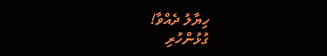ހިޔާލު ދެއްވާ!
ގުޅުންހުރި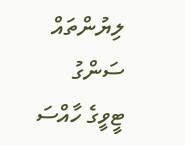ލިޔުންތައް
ސަންގު ޓީވީގެ ހާއްސަ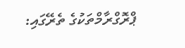ޕްރޮގްރާމްތަކުގެ ތެރޭގައި: